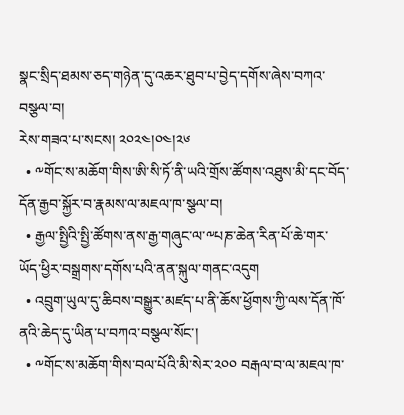སྣང་སྲིད་ཐམས་ཅད་གཉེན་དུ་འཆར་ཐུབ་པ་བྱེད་དགོས་ཞེས་བཀའ་བསྩལ་བ།
རེས་གཟའ་པ་སངས། ༢༠༢༤།༠༤།༢༦
  • ༸གོང་ས་མཆོག་གིས་ཨི་སི་ཏོ་ནི་ཡའི་གྲོས་ཚོགས་འཐུས་མི་དང་བོད་དོན་རྒྱབ་སྐྱོར་བ་རྣམས་ལ་མཇལ་ཁ་སྩལ་བ།
  • རྒྱལ་སྤྱིའི་སྤྱི་ཚོགས་ནས་རྒྱ་གཞུང་ལ་༸པཎ་ཆེན་རིན་པོ་ཆེ་གར་ཡོད་ཕྱིར་བསྒྲགས་དགོས་པའི་ནན་སྐུལ་གནང་འདུག
  • འབྲུག་ཡུལ་དུ་ཆིབས་བསྒྱུར་མཛད་པ་ནི་ཆོས་ཕྱོགས་ཀྱི་ལས་དོན་ཁོ་ནའི་ཆེད་དུ་ཡིན་པ་བཀའ་བསྩལ་སོང་།
  • ༸གོང་ས་མཆོག་གིས་བལ་པོའི་མི་སེར་༢༠༠ བརྒལ་བ་ལ་མཇལ་ཁ་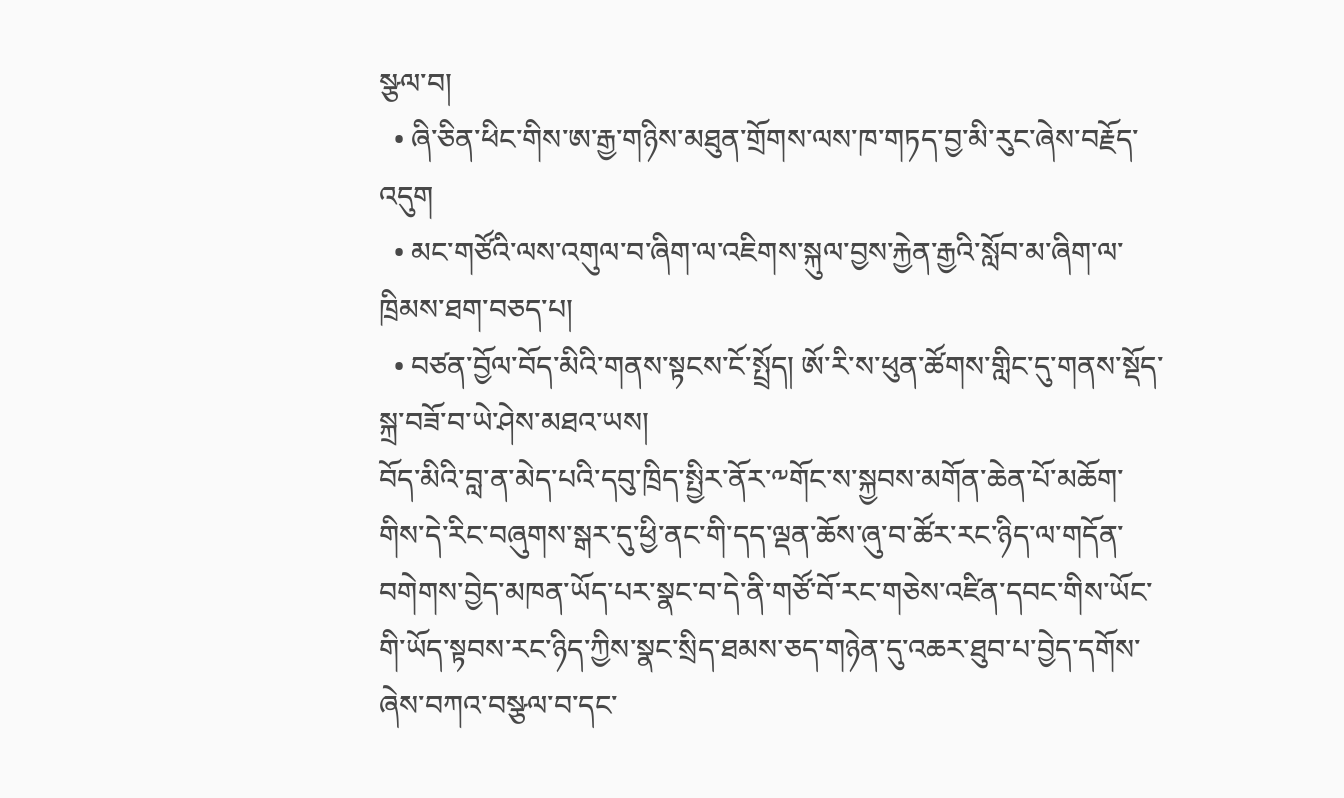སྩལ་བ།
  • ཞི་ཅིན་ཕིང་གིས་ཨ་རྒྱ་གཉིས་མཐུན་གྲོགས་ལས་ཁ་གཏད་བྱ་མི་རུང་ཞེས་བརྗོད་འདུག
  • མང་གཙོའི་ལས་འགུལ་བ་ཞིག་ལ་འཇིགས་སྐུལ་བྱས་རྐྱེན་རྒྱའི་སློབ་མ་ཞིག་ལ་ཁྲིམས་ཐག་བཅད་པ།
  • བཙན་བྱོལ་བོད་མིའི་གནས་སྟངས་ངོ་སྤྲོད། ཨོ་རི་ས་ཕུན་ཚོགས་གླིང་དུ་གནས་སྡོད་སྐྲ་བཟོ་བ་ཡེ་ཤེས་མཐའ་ཡས།
བོད་མིའི་བླ་ན་མེད་པའི་དབུ་ཁྲིད་སྤྱིར་ནོར་༸གོང་ས་སྐྱབས་མགོན་ཆེན་པོ་མཆོག་གིས་དེ་རིང་བཞུགས་སྒར་དུ་ཕྱི་ནང་གི་དད་ལྡན་ཆོས་ཞུ་བ་ཚོར་རང་ཉིད་ལ་གདོན་བགེགས་བྱེད་མཁན་ཡོད་པར་སྣང་བ་དེ་ནི་གཙོ་བོ་རང་གཅེས་འཛིན་དབང་གིས་ཡོང་གི་ཡོད་སྟབས་རང་ཉིད་ཀྱིས་སྣང་སྲིད་ཐམས་ཅད་གཉེན་དུ་འཆར་ཐུབ་པ་བྱེད་དགོས་ཞེས་བཀའ་བསྩལ་བ་དང་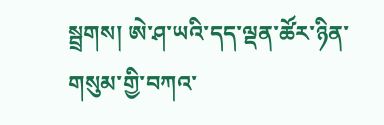སྦྲགས། ཨེ་ཤ་ཡའི་དད་ལྡན་ཚོར་ཉིན་གསུམ་གྱི་བཀའ་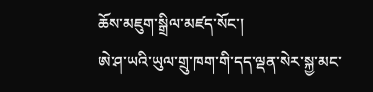ཆོས་མཇུག་སྒྲིལ་མཛད་སོང་།
ཨེ་ཤ་ཡའི་ཡུལ་གྲུ་ཁག་གི་དད་ལྡན་སེར་སྐྱ་མང་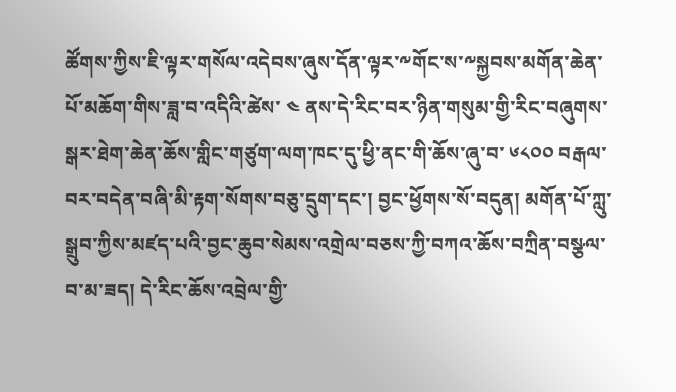ཚོགས་ཀྱིས་ཇི་ལྟར་གསོལ་འདེབས་ཞུས་དོན་ལྟར་༸གོང་ས་༸སྐྱབས་མགོན་ཆེན་པོ་མཆོག་གིས་ཟླ་བ་འདིའི་ཚེས་ ༤ ནས་དེ་རིང་བར་ཉིན་གསུམ་གྱི་རིང་བཞུགས་སྒར་ཐེག་ཆེན་ཆོས་གླིང་གཙུག་ལག་ཁང་དུ་ཕྱི་ནང་གི་ཆོས་ཞུ་བ་ ༦༨༠༠ བརྒལ་བར་བདེན་བཞི་མི་རྟག་སོགས་བཅུ་དྲུག་དང་། བྱང་ཕྱོགས་སོ་བདུན། མགོན་པོ་ཀླུ་སྒྲུབ་ཀྱིས་མཛད་པའི་བྱང་ཆུབ་སེམས་འགྲེལ་བཅས་ཀྱི་བཀའ་ཆོས་བཀྲིན་བསྩལ་བ་མ་ཟད། དེ་རིང་ཆོས་འབྲེལ་གྱི་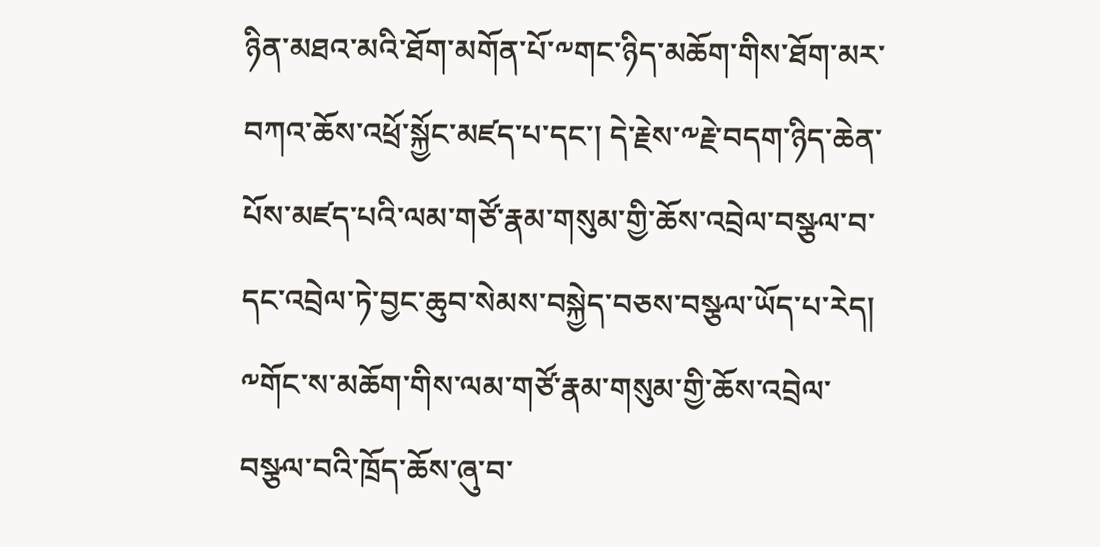ཉིན་མཐའ་མའི་ཐོག་མགོན་པོ་༸གང་ཉིད་མཆོག་གིས་ཐོག་མར་བཀའ་ཆོས་འཕྲོ་སྐྱོང་མཛད་པ་དང་། དེ་རྗེས་༸རྗེ་བདག་ཉིད་ཆེན་པོས་མཛད་པའི་ལམ་གཙོ་རྣམ་གསུམ་གྱི་ཆོས་འབྲེལ་བསྩལ་བ་དང་འབྲེལ་ཏེ་བྱང་ཆུབ་སེམས་བསྐྱེད་བཅས་བསྩལ་ཡོད་པ་རེད།
༸གོང་ས་མཆོག་གིས་ལམ་གཙོ་རྣམ་གསུམ་གྱི་ཆོས་འབྲེལ་བསྩལ་བའི་ཁྲོད་ཆོས་ཞུ་བ་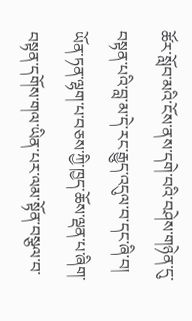ཚོར་སློབ་མའི་ངོས་ནས་དགེ་བའི་བཤེས་གཉེན་དུ་བསྟན་པའི་བླ་མ་དེ་རང་རྒྱུད་འདུལ་བ་དང་ཞི་བ། ཡོན་ཏན་ལྷག་པ་བཅས་ཀྱི་ཁྱད་ཆོས་ལྡན་པ་ཞིག་བསྟན་དགོས་གལ་ཡིན་པར་ལམ་སྟོན་བསྩལ་བ་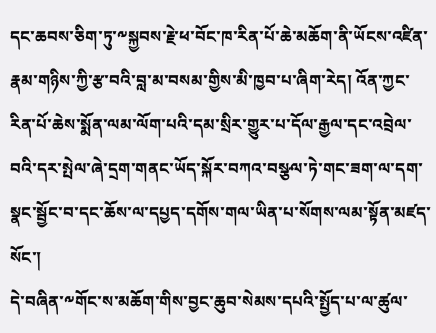དང་ཆབས་ཅིག་ཏུ་༸སྐྱབས་རྗེ་ཕ་བོང་ཁ་རིན་པོ་ཆེ་མཆོག་ནི་ཡོངས་འཛིན་རྣམ་གཉིས་ཀྱི་རྩ་བའི་བླ་མ་བསམ་གྱིས་མི་ཁྱབ་པ་ཞིག་རེད། འོན་ཀྱང་རིན་པོ་ཆེས་སྨོན་ལམ་ལོག་པའི་དམ་སྲིར་གྱུར་པ་དོལ་རྒྱལ་དང་འབྲེལ་བའི་དར་སྤེལ་ཞེ་དྲག་གནང་ཡོད་སྐོར་བཀའ་བསྩལ་ཏེ་གང་ཟག་ལ་དག་སྣང་སྦྱོང་བ་དང་ཆོས་ལ་དཔྱད་དགོས་གལ་ཡིན་པ་སོགས་ལམ་སྟོན་མཛད་སོང་།
དེ་བཞིན་༸གོང་ས་མཆོག་གིས་བྱང་ཆུབ་སེམས་དཔའི་སྤྱོད་པ་ལ་ཚུལ་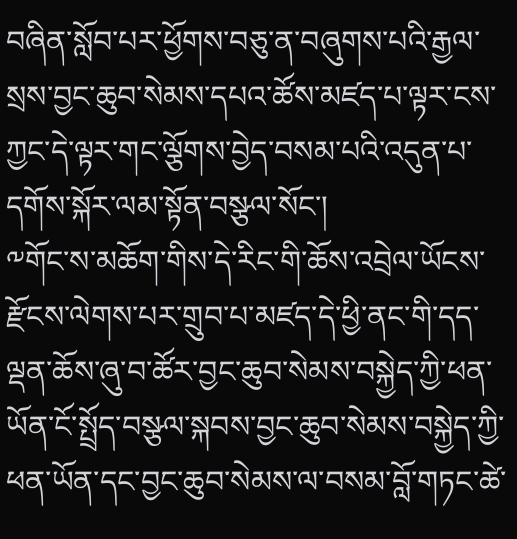བཞིན་སློབ་པར་ཕྱོགས་བཅུ་ན་བཞུགས་པའི་རྒྱལ་སྲས་བྱང་ཆུབ་སེམས་དཔའ་ཚོས་མཛད་པ་ལྟར་ངས་ཀྱང་དེ་ལྟར་གང་ལྕོགས་བྱེད་བསམ་པའི་འདུན་པ་དགོས་སྐོར་ལམ་སྟོན་བསྩལ་སོང་།
༸གོང་ས་མཆོག་གིས་དེ་རིང་གི་ཆོས་འབྲེལ་ཡོངས་རྫོངས་ལེགས་པར་གྲུབ་པ་མཛད་དེ་ཕྱི་ནང་གི་དད་ལྡན་ཆོས་ཞུ་བ་ཚོར་བྱང་ཆུབ་སེམས་བསྐྱེད་ཀྱི་ཕན་ཡོན་ངོ་སྤྲོད་བསྩལ་སྐབས་བྱང་ཆུབ་སེམས་བསྐྱེད་ཀྱི་ཕན་ཡོན་དང་བྱང་ཆུབ་སེམས་ལ་བསམ་བློ་གཏང་ཚེ་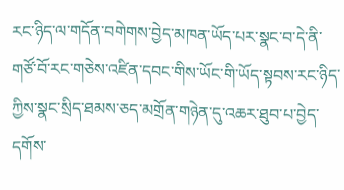རང་ཉིད་ལ་གདོན་བགེགས་བྱེད་མཁན་ཡོད་པར་སྣང་བ་དེ་ནི་གཙོ་བོ་རང་གཅེས་འཛིན་དབང་གིས་ཡོང་གི་ཡོད་སྟབས་རང་ཉིད་ཀྱིས་སྣང་སྲིད་ཐམས་ཅད་མགྲོན་གཉེན་དུ་འཆར་ཐུབ་པ་བྱེད་དགོས་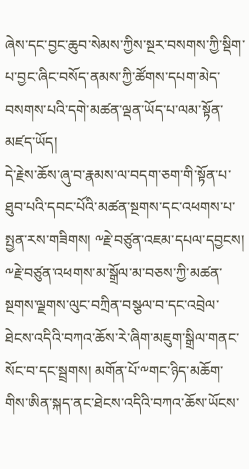ཞེས་དང་བྱང་ཆུབ་སེམས་ཀྱིས་སྔར་བསགས་ཀྱི་སྡིག་པ་བྱང་ཞིང་བསོད་ནམས་ཀྱི་ཚོགས་དཔག་མེད་བསགས་པའི་དགེ་མཚན་ལྡན་ཡོད་པ་ལམ་སྟོན་མཛད་ཡོད།
དེ་རྗེས་ཆོས་ཞུ་བ་རྣམས་ལ་བདག་ཅག་གི་སྟོན་པ་ཐུབ་པའི་དབང་པོའི་མཚན་སྔགས་དང་འཕགས་པ་སྤྱན་རས་གཟིགས། ༸རྗེ་བཙུན་འཇམ་དཔལ་དབྱངས། ༸རྗེ་བཙུན་འཕགས་མ་སྒྲོལ་མ་བཅས་ཀྱི་མཚན་སྔགས་ལྗགས་ལུང་བཀྲིན་བསྩལ་བ་དང་འབྲེལ་ཐེངས་འདིའི་བཀའ་ཆོས་རེ་ཞིག་མཇུག་སྒྲིལ་གནང་སོང་བ་དང་སྦྲགས། མགོན་པོ་༸གང་ཉིད་མཆོག་གིས་ཨིན་སྐད་ནང་ཐེངས་འདིའི་བཀའ་ཆོས་ཡོངས་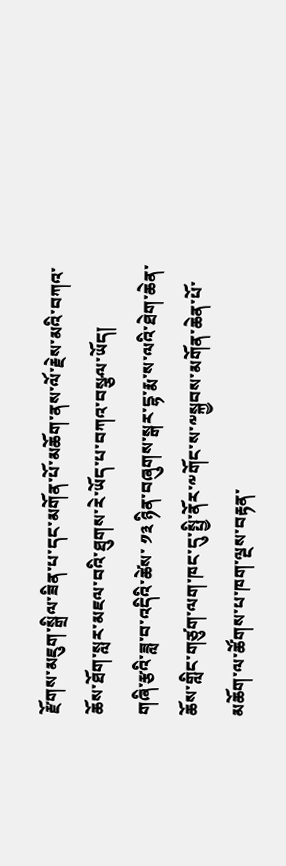རྫོགས་མཇུག་སྒྲིལ་ཟིན་པ་དང་མགོན་པོ་མཆོག་ནས་ལོ་རྗེས་མའི་བཀའ་ཆོས་ཐོག་སླར་མཇལ་བའི་ཐུགས་རེ་ཡོད་པ་བཀའ་བསྩལ་ཡོད།
གཞི་རྩའི་ཟླ་བ་འདིའི་ཚེས་ ༡༣ ཉིན་བཞུགས་སྒར་དྷ་རྨ་ས་ལའི་ཐེག་ཆེན་ཆོས་གླིང་གཙུག་ལག་ཁང་དུ་སྤྱི་ནོར་༸གོང་ས་༸སྐྱབས་མགོན་ཆེན་པོ་མཆོག་ལ་ཚོགས་པ་ཁག་ལྔས་བརྟན་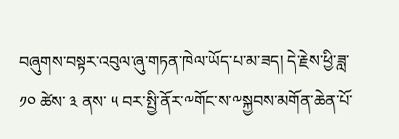བཞུགས་བསྟར་འབུལ་ཞུ་གཏན་ཁེལ་ཡོད་པ་མ་ཟད། དེ་རྗེས་ཕྱི་ཟླ་ ༡༠ ཚེས་ ༣ ནས་ ༥ བར་སྤྱི་ནོར་༸གོང་ས་༸སྐྱབས་མགོན་ཆེན་པོ་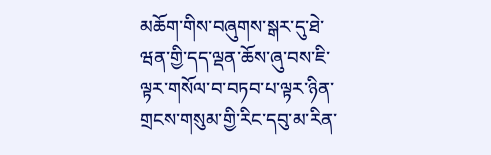མཆོག་གིས་བཞུགས་སྒར་དུ་ཐེ་ཝན་གྱི་དད་ལྡན་ཆོས་ཞུ་བས་ཇི་ལྟར་གསོལ་བ་བཏབ་པ་ལྟར་ཉིན་གྲངས་གསུམ་གྱི་རིང་དབུ་མ་རིན་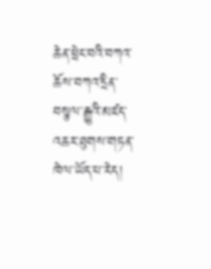ཆེན་ཕྲེང་བའི་བཀའ་ཆོས་བཀའ་དྲིན་བསྩལ་རྒྱུའི་མཛད་འཆར་ཐུགས་གཏན་ཁེལ་ཡོད་པ་རེད།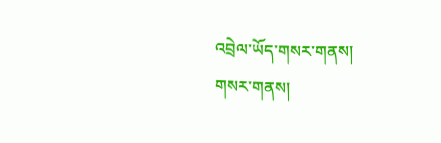འབྲེལ་ཡོད་གསར་གནས།
གསར་གནས།